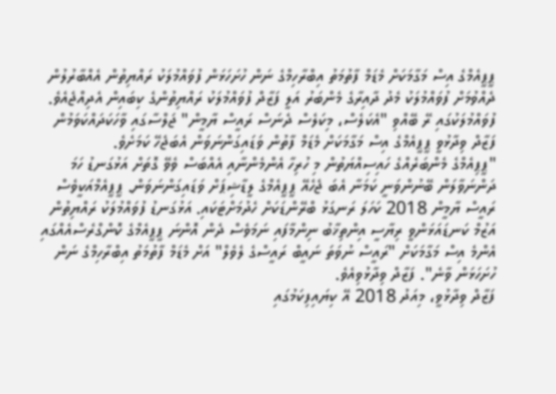ޕީޕީއެމްގެ އިސް މަގާމަކަށް މެޑަމް ފާތުމަތު އިބްރާހިމްގެ ނަން ހުށަހަޅަން ފުވައްމުލަކު ރައްޔިތުން އެއްބާރުލުން ދެއްވުމަށް ފުވައްމުލަކު މެދު ދާއިރާގެ މެންބަރު އަލީ ފަޒާދް ފުވައްމުލަކު ރައްޔިތުންގެ ކިބައިން އެދިއްޖެއެވެ.
ފުވައްމުލަކުގައި ރޭ ބޭއްވި "އެކަލެސް، މިކަލެސް ދެނަސް ރައީސް ޔާމީން" ޖަލްސާގައި ވާހަކަދައްކަވަމުން ފަޒާދް ވިދާޅުވީ ޕީޕީއެމްގެ އިސް މަގާމަކަށް މެޑަމް ފާތުން ވަޑައިގަންނަވަން އެބަޖެހޭ ކަމަށެވެ.
"ޕީޕިއެމްގެ މެންބަރެއްގެ ހައިސިއްޔަތުން މި ހުރިހާ އެންމެންނާއި އެއްބަސް ވެވޭ ގޮތަށް އަޅުގަނޑު ހަމަ ދަންނަވާލަން ބޭނުންވަނީ ކަމަނާ އެބަ ޖެހެއޭ ޕީޕީއެމްގެ ލީޑާޝިޕަށް ވަޑައިގަންނަވަން. ޕީޕީއެމްއަކީވެސް ރައީސް ޔާމީން 2018 ކަހަލަ ރަނގަޅު ބްރޭންޑަކަށް ހެދުމަށްޓަކައި. އަޅުގަނޑު ފުވައްމުލަކު ރައްޔިތުން އަޒުމް ކަނޑައަޅަންވީ ރިޔާސީ އިންތިޚާބު ނިންމާފައި ނަމަވެސް ދެން އޮންނަ ޕީޕީއެމްގެ ކޮންގްރެސްއެއްގައި އެންމެ އިސް މަގާމަކަށް "ރައީސް ނުވަތަ ނައީބް ރައީސްގެ ލެވެލް" އަށް މެޑަމް ފާތުމަތު އިބްރާހިމްގެ ނަން ހުށަހަޅަން ވާނެ". ފަޒާދް ވިދާޅުވިއެވެ.
ފަޒާދް ވިދާޅުވީ، މިއަދު 2018 އޭ ކިޔައިފިކަމުގައި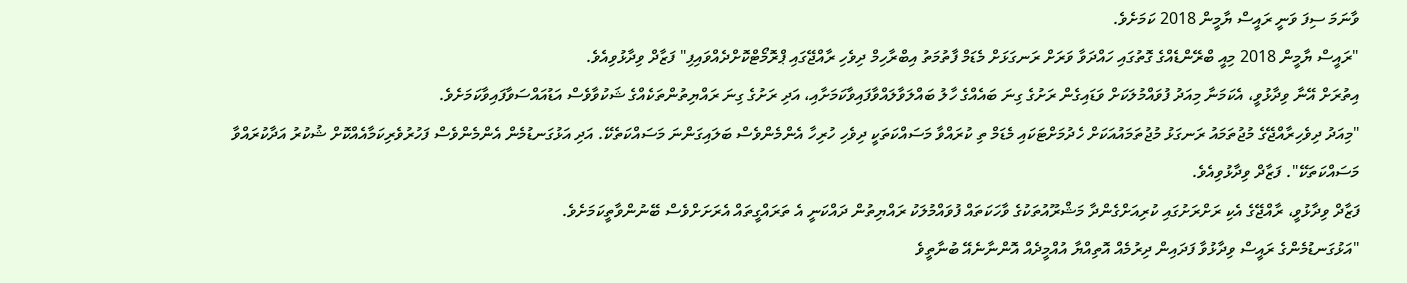ވާނަމަ ސިފަ ވަނީ ރައީސް ޔާމީން 2018 ކަމަށެވެ.
"ރައީސް ޔާމީން 2018 މިއީ ބްރޭންޑެއްގެ ގޮތުގައި ހައްދަވާ ވަރަށް ރަނގަޅަށް މެޑަމް ފާތުމަތު އިބްރާހިމް ދިވެހި ރާއްޖޭގައި ޕްރޮމޯޓްކޮށްދެއްވައިފި" ފަޒާދް ވިދާޅުވިއެވެ.
އިތުރަށް އޭނާ ވިދާޅުވީ، އެކަމަނާ މިއަދު ފުވައްމުލަކަށް ވަޑައިގެން ރަށުގެ ގިނަ ބައެއްގެ ހާލު ބައްލަވާލައްވާފައިވާކަމަށާއި، އަދި ރަށުގެ ގިނަ ރައްޔިތުންތަކެއްގެ ޝަކުވާވެސް އަޑުއައްސަވާފައިވާކަމަށެވެ.
"މިއަދު ދިވެހިރާއްޖޭގެ މުޖުތަމައު ރަނގަޅު މުޖުތަމައުއަކަށް ހެދުމަށްޓަކައި މެޑަމް ތި ކުރައްވާ މަސައްކަތަކީ ދިވެހި ހުރިހާ އެންމެންވެސް ބަލައިގަންނަ މަސައްކަތެކޭ. އަދި އަޅުގަނޑުމެން އެންމެންވެސް ފަހުރުވެރިކަމާއެއްކޮށް ޝުކުރު އަދާކުރައްވާ މަސައްކަތަކޭ". ފަޒާދް ވިދާޅުވިއެވެ.
ފަޒާދް ވިދާޅުވީ، ރާއްޖޭގެ އެކި ރަށްރަށުގައި ކުރިއަށްގެންދާ މަޝްރޫއުތަކުގެ ވާހަކަތައް ފުވައްމުލަކު ރައްޔިތުން ދައްކަނީ އެ ތަރައްގީތައް އެރަށަށްވެސް ބޭނުންވާތީކަމަށެވެ.
"އަޅުގަނޑުމެންގެ ރައީސް ވިދާޅުވާ ފަދައިން ދިރުމެއް އޮތިއްޔާ އުއްމީދެއް އޮންނާނެއޭ ބުނާތީވެ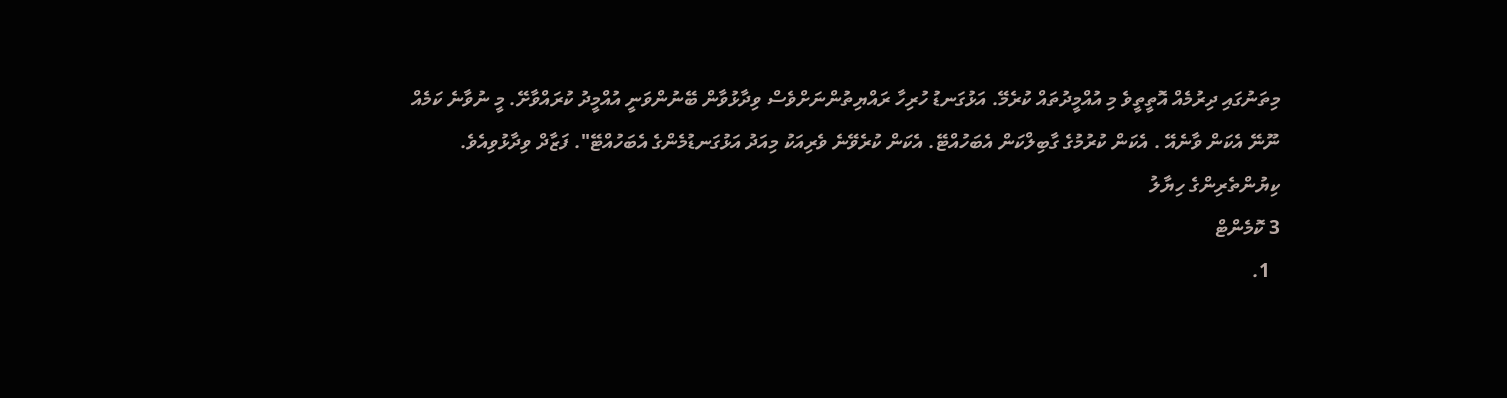މިތަނުގައި ދިރުމެއް އޮތީތީވެ މި އުއްމީދުތައް ކުރެމޭ. އަޅުގަނޑު ހުރިހާ ރައްޔިތުންނަށްވެސް ވިދާޅުވާން ބޭނުންވަނީ އުއްމީދު ކުރައްވާށޭ. މީ ނުވާނެ ކަމެއް ނޫނޭ އެކަން ވާނެއޭ . އެކަން ކުރުމުގެ ގާބިލްކަން އެބަހުއްޓޭ. އެކަން ކުރެވޭނެ ވެރިއަކު މިއަދު އަޅުގަނޑުމެންގެ އެބަހުއްޓޭ". ފަޒާދް ވިދާޅުވިއެވެ.
ކިޔުންތެރިންގެ ހިޔާލު
3 ކޮމެންޓް
  1.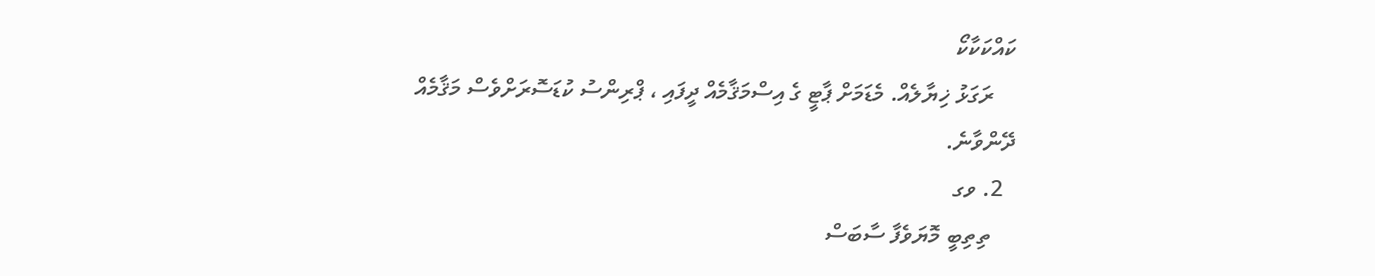ކައްކަކާކޯ
    ރަގަޅު ޚިޔާލެއް. މެޑަމަށް ޕާޓީ ގެ އިސްމަޤާމެއް ދީފައި ، ޕްރިންސު ކުޑަސޮރަށްވެސް މަޤާމެއް ދޭންވާނެ.
  2. ވގ
    ތިތިބީ މޮޔަވެފާ ސާބަސް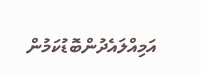އަމިއްލައެދުންބޮޑުކަމުން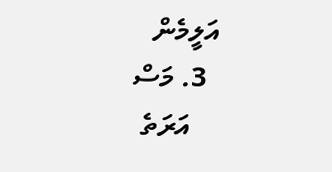އަލީމެން
  3. މަސް
    އަރަތެ